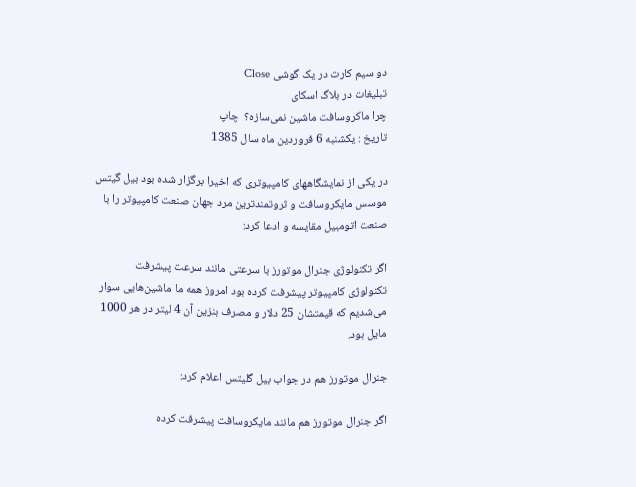دو سیم کارت در یک گوشی Close
تبلیغات در بلاگ اسکای
چرا ماکروسافت ماشین نمی‌سازه؟  چاپ
تاریخ : یکشنبه 6 فروردین ماه سال 1385

در یکی از نمایشگاههای کامپیوتری که اخیرا برگزار شده بود بیل گیتس موسس مایکروسافت و ثروتمندترین مرد جهان صنعت کامپیوتر را با صنعت اتومبیل مقایسه و ادعا کرد:

اگر تکنولوژی جنرال موتورز با سرعتی مانند سرعت پیشرفت تکنولوژی کامپیوتر پیشرفت کرده بود امروز همه ما ماشین‌هایی سوار می‌شدیم که قیمتشان 25 دلار و مصرف بنزین آن 4 لیتر در هر 1000 مایل بود.

جنرال موتورز هم در جواب بیل گلیتس اعلام کرد:

اگر جنرال موتورز هم مانند مایکروسافت پیشرفت کرده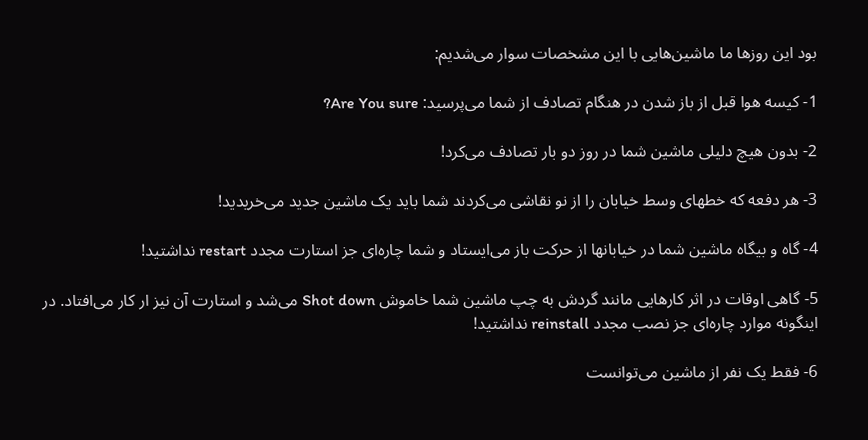بود این روزها ما ماشین‌هایی با این مشخصات سوار می‌شدیم:

1- کیسه هوا قبل از باز شدن در هنگام تصادف از شما می‌پرسید: Are You sure?

2- بدون هیچ دلیلی ماشین شما در روز دو بار تصادف می‌کرد!

3- هر دفعه که خطهای وسط خیابان را از نو نقاشی می‌کردند شما باید یک ماشین جدید می‌خریدید!

4- گاه و بیگاه ماشین شما در خیابانها از حرکت باز می‌ایستاد و شما چاره‌ای جز استارت مجدد restart نداشتید!

5- گاهی اوقات در اثر کارهایی مانند گردش به چپ ماشین شما خاموش Shot down می‌شد و استارت آن نیز ار کار می‌افتاد. در اینگونه موارد چاره‌ای جز نصب مجدد reinstall نداشتید!

6- فقط یک نفر از ماشین می‌توانست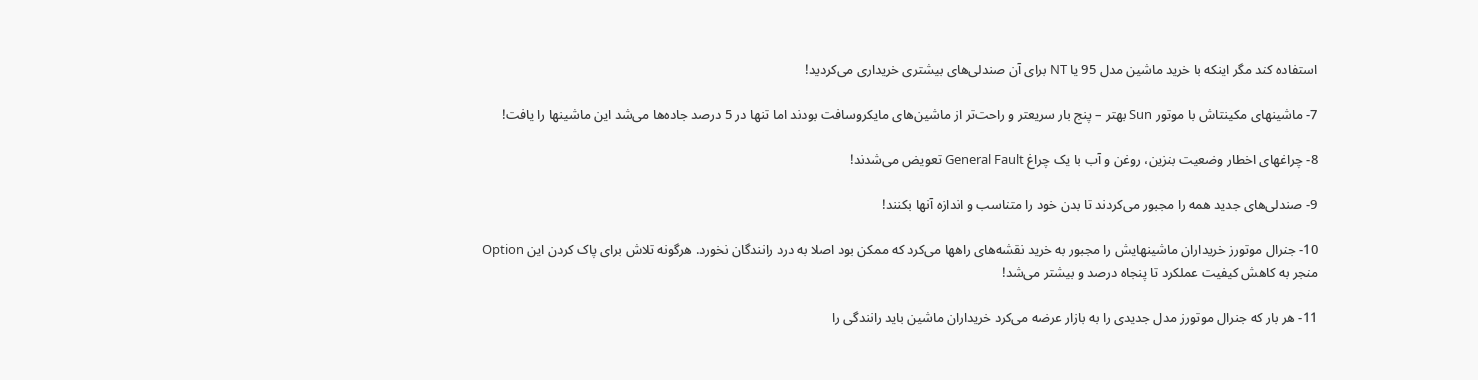استفاده کند مگر اینکه با خرید ماشین مدل 95 یا NT برای آن صندلی‌های بیشتری خریداری می‌کردید!

7- ماشینهای مکینتاش با موتور Sun بهتر – پنج بار سریعتر و راحت‌تر از ماشین‌های مایکروسافت بودند اما تنها در 5 درصد جاده‌ها می‌شد این ماشینها را یافت!

8- چراغهای اخطار وضعیت بنزین، روغن و آب با یک چراغ General Fault تعویض می‌شدند!

9- صندلی‌های جدید همه را مجبور می‌کردند تا بدن خود را متناسب و اندازه آنها بکنند!

10- جنرال موتورز خریداران ماشینهایش را مجبور به خرید نقشه‌های راهها می‌کرد که ممکن بود اصلا به درد رانندگان نخورد. هرگونه تلاش برای پاک کردن این Option منجر به کاهش کیفیت عملکرد تا پنجاه درصد و بیشتر می‌شد!

11- هر بار که جنرال موتورز مدل جدیدی را به بازار عرضه می‌کرد خریداران ماشین باید رانندگی را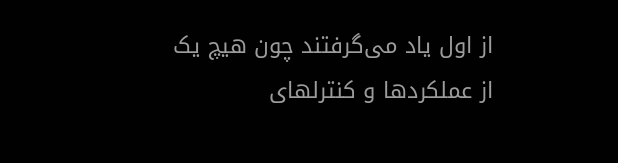از اول یاد می‌گرفتند چون هیچ یک از عملکردها و کنترلهای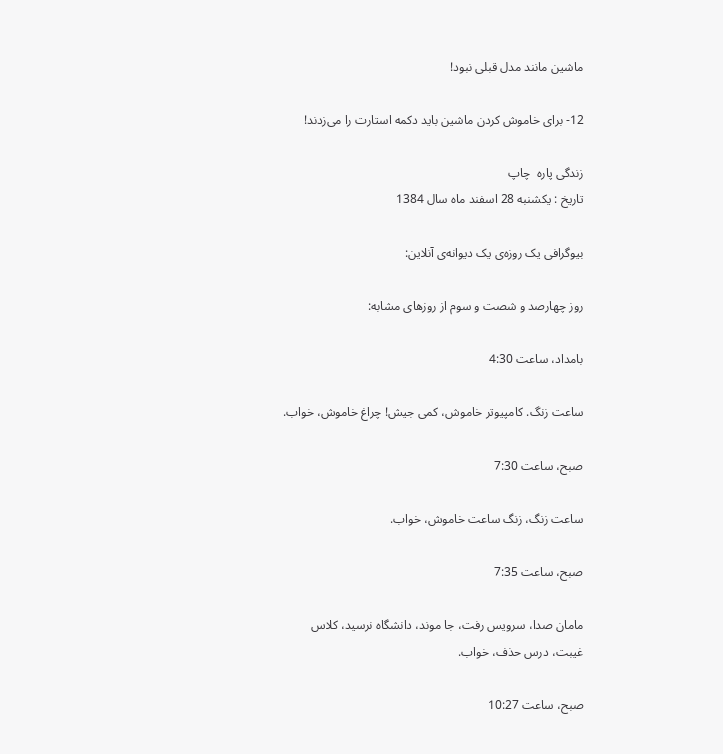ماشین مانند مدل قبلی نبود!

12- برای خاموش کردن ماشین باید دکمه استارت را می‌زدند!

زندگی پاره  چاپ
تاریخ : یکشنبه 28 اسفند ماه سال 1384

بیوگرافی یک روزه‌ی یک دیوانه‌ی آنلاین:

روز چهارصد و شصت و سوم از روزهای مشابه:

بامداد، ساعت 4:30

ساعت زنگ. کامپیوتر خاموش، کمی جیش! چراغ خاموش، خواب.

صبح، ساعت 7:30

ساعت زنگ، زنگ ساعت خاموش، خواب.

صبح، ساعت 7:35

مامان صدا، سرویس رفت، جا موند، دانشگاه نرسید، کلاس غیبت، درس حذف، خواب.

صبح، ساعت 10:27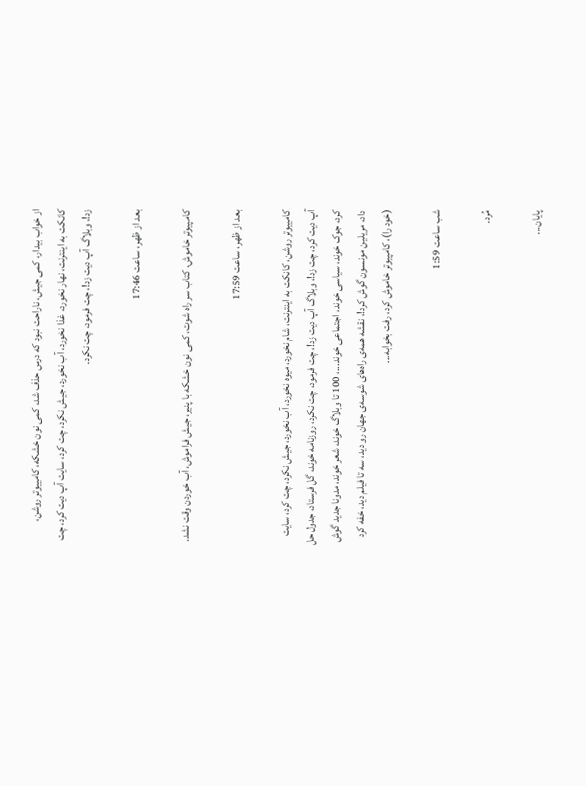از خواب بیدار، کمی جیش، ناراحت نبود که درس حذف شد، کمی نون خشکه، کامییوتر روشن، کانکت به اینترنت، نهار نخورد، غذا نخورد، آب نخورد، جیش نکرد، چت کرد، سایت آپ دیت کرد، چت زد!، وبلاگ آپ دیت زد!، چت فرمود، چت نکرد.

بعد از ظهر، ساعت 17:46

کامپیوتر خاموش، کتاب سر راه شوت، کمی نون خشکه با پنیر، جیش فراموش، آب خوردن وقت نشد.

بعد از ظهر، ساعت 17:59

کامییوتر روشن، کانکت به اینترنت، شام نخورد، میوه نخورد، آب نخورد، جیش نکرد، چت کرد، سایت آپ دیت کرد، چت زد!، وبلاگ آپ دیت زد!، چت فرمود، چت نکرد، روزنامه خوند، گل فرستاد، جدول حل کرد، جوک خوند، سیاسی خوند، اجتماعی خوند...، 100 تا وبلاگ خوند، شعر خوند، مدونا جدید گوش داد، مریلین مونسون گوش کرد!، نقشه همه‌ی راه‌های شوسه‌ی جهان رو دید، سه تا فیلم دید، خفه کرد (خود را)، کامپیوتر خاموش کرد، رفت بخوابه...

شب ساعت 1:59

مُرد.

پایان...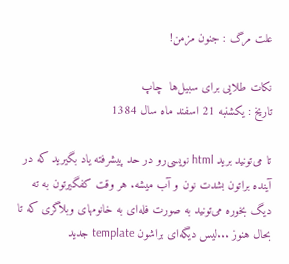علت مرگ : جنون مزمن!

نکات طلایی برای سبیل‌ها  چاپ
تاریخ : یکشنبه 21 اسفند ماه سال 1384

تا می‌تونید برید html نویسی‌رو در حد پیشرفته یاد بگیرید که در آینده براتون بشدت نون و آب میشه. هر وقت کفگیرتون به ته دیگ بخوره می‌تونید به صورت فله‌ای به خانومهای وبلاگری که تا بحال هنوز ...لیس دیگه‌ای براشون template جدید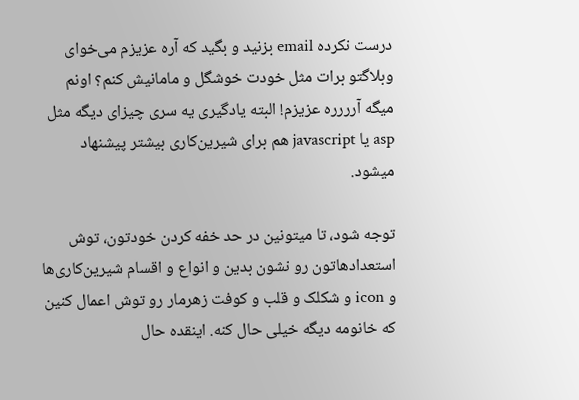درست نکرده email بزنید و بگید که آره عزیزم می‌خوای وبلاگتو برات مثل خودت خوشگل و مامانیش کنم؟ اونم میگه آرررره عزیزم! البته یادگیری یه سری چیزای دیگه مثل asp یا javascript هم برای شیرین‌کاری بیشتر پیشنهاد میشود.

توجه شود، تا میتونین در حد خفه کردن خودتون، توش استعدادهاتون رو نشون بدین و انواع و اقسام شیرین‌کاری‌ها و icon و شکلک و قلب و کوفت زهرمار رو توش اعمال کنین که خانومه دیگه خیلی حال کنه. اینقده حال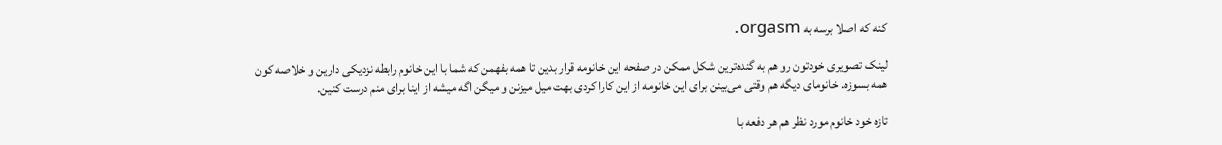کنه که اصلا برسه به orgasm.

لینک تصویری خودتون رو هم به گنده‌ترین شکل ممکن در صفحه این خانومه قرار بدین تا همه بفهمن که شما با این خانوم رابطه نزدیکی دارین و خلاصه کون همه بسوزه. خانومای دیگه هم وقتی می‌بینن برای این خانومه از این کارا کردی بهت میل میزنن و میگن اگه میشه از اینا برای منم درست کنین.

تازه خود خانوم مورد نظر هم هر دفعه با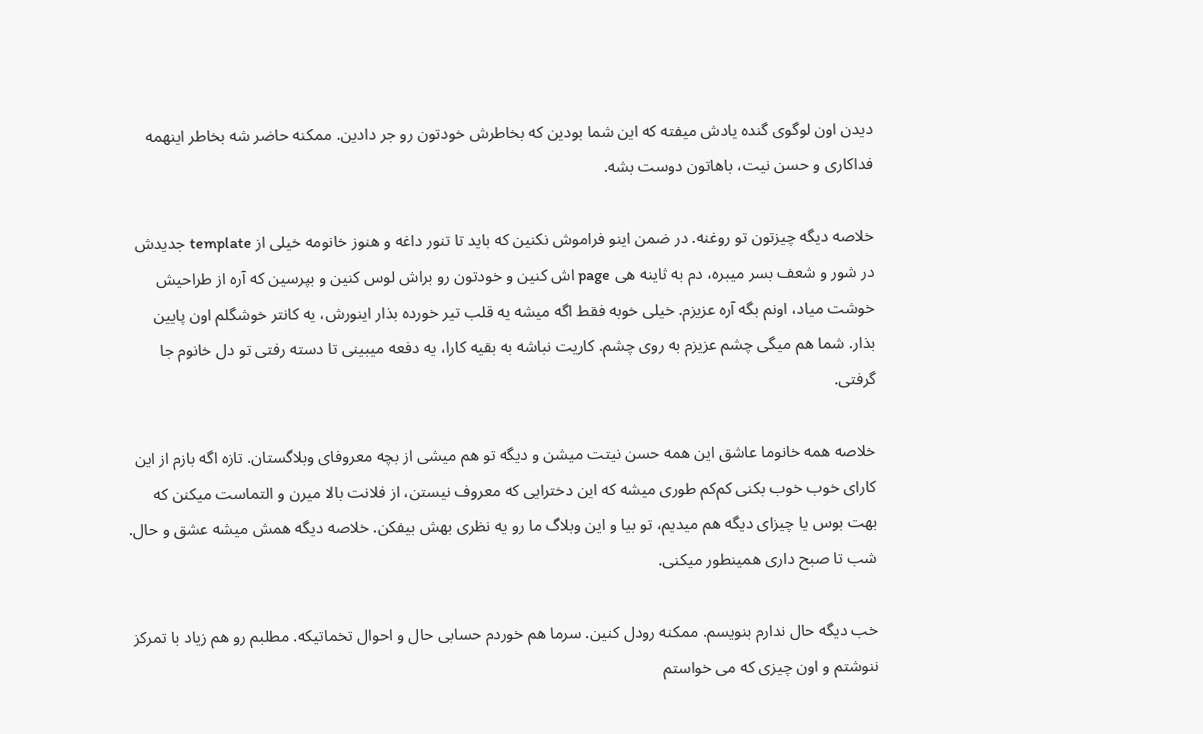دیدن اون لوگوی گنده یادش میفته که این شما بودین که بخاطرش خودتون رو جر دادین. ممکنه حاضر شه بخاطر اینهمه فداکاری و حسن نیت، باهاتون دوست بشه.

خلاصه دیگه چیزتون تو روغنه. در ضمن اینو فراموش نکنین که باید تا تنور داغه و هنوز خانومه خیلی از template جدیدش در شور و شعف بسر میبره، دم به ثاینه هی page اش کنین و خودتون رو براش لوس کنین و بپرسین که آره از طراحیش خوشت میاد، اونم بگه آره عزیزم. خیلی خوبه فقط اگه میشه یه قلب تیر خورده بذار اینورش، یه کانتر خوشگلم اون پایین بذار. شما هم میگی چشم عزیزم به روی چشم. کاریت نباشه به بقیه کارا، یه دفعه میبینی تا دسته رفتی تو دل خانوم جا گرفتی.

خلاصه همه خانوما عاشق این همه حسن نیتت میشن و دیگه تو هم میشی از بچه معروفای وبلاگستان. تازه اگه بازم از این کارای خوب خوب بکنی کم‌کم طوری میشه که این دخترایی که معروف نیستن، از فلانت بالا میرن و التماست میکنن که بهت بوس یا چیزای دیگه هم میدیم، تو بیا و این وبلاگ ما رو یه نظری بهش بیفکن. خلاصه دیگه همش میشه عشق و حال. شب تا صبح داری همینطور میکنی.

خب دیگه حال ندارم بنویسم. ممکنه رودل کنین. سرما هم خوردم حسابی حال و احوال تخماتیکه. مطلبم رو هم زیاد با تمرکز ننوشتم و اون چیزی که می خواستم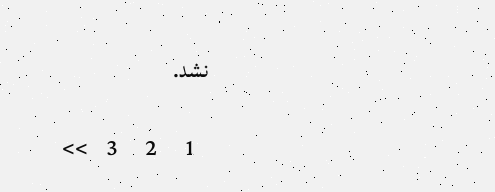نشد.

   1      2      3    >>